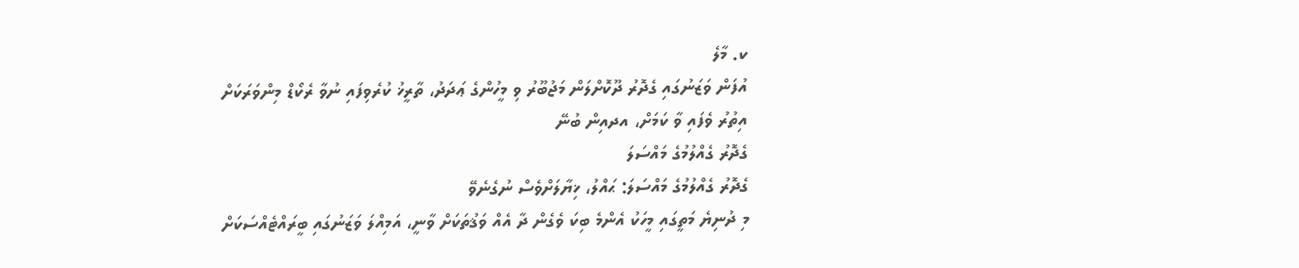ކ. މާލެ
އުފަން ވަޒަނުގައި ގެދޮރު ދޫކޮށްލަން މަޖުބޫރު ވި މީހުންގެ ޢަދަދު، ތާރީޚު ކުރެވިފައި ނުވާ ރެކޯޑް މިންވަރަކަށް އިތުރު ވެފައި ވާ ކަމަށް، އދއިން ބުނޭ
ގެދޮރު ގެއްލުމުގެ މައްސަލަ
ގެދޮރު ގެއްލުމުގެ މައްސަލަ: ޙައްލު، ޚިޔާލަށްވެސް ނުގެނެވޭ
މި ދުނިޔެ މަތީގައި މީހަކު އެންމެ ބިކަ ވެގެން ދާ އެއް ވަޤުތަކަށް ވާނީ، އަމިއްލަ ވަޒަނުގައި ބީރައްޓެއްސަކަށް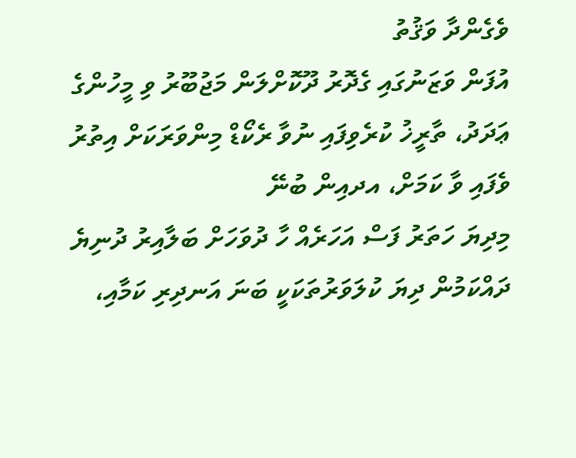ވެގެންދާ ވަޤުތު
އުފަން ވަޒަނުގައި ގެދޮރު ދޫކޮށްލަން މަޖުބޫރު ވި މީހުންގެ ޢަދަދު، ތާރީޚު ކުރެވިފައި ނުވާ ރެކޯޑް މިންވަރަކަށް އިތުރު ވެފައި ވާ ކަމަށް، އދއިން ބުނޭ
މިދިޔަ ހަތަރު ފަސް އަހަރެއް ހާ ދުވަހަށް ބަލާއިރު ދުނިޔެ ދައްކަމުން ދިޔަ ކުލަވަރުތަކަކީ ބަނަ އަނދިރި ކަމާއި،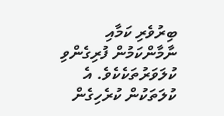ބިރުވެރި ކަމާއި ނާމާންކަމުން ފުރިގެންވި ކުލަވަރުތަކެކެވެ. އެ ކުލަތަކުން ކުރެހިގެން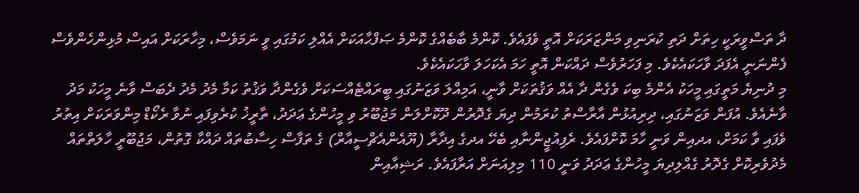ދާ ތަސްވީރަކީ ހިތަށް ދަތި ކުރަނިވި މަންޒަރަކަށް އޮތީ ވެފައެވެ. ކޮންމެ ބާބެއްގެ ކޮންމެ ޞަފްޙާއަކަށް އެއްލި ކަމުގައި ވީ ނަމަވެސް، މިހާރަކަށް އައިސް މުޅިންހެންވެސް ފެންނަނީ އެފަދަ ވާހަކައެކެވެ. މި ފަހަރުވެސް ދައްކަން އޮތީ ހަމަ އެކަހަލަ ވާހަކައެކެވެ.
މި ދުނިޔެ މަތީގައި މީހަކު އެންމެ ބިކަ ވެގެން ދާ އެއް ވަޤުތަކަށް ވާނީ، އަމިއްލަ ވަޒަނުގައި ބީރައްޓެއްސަކަށް ވެގެންދާ ވަޤުތު ކަމާ މެދު މެދު ދެބަސް ވާނެ މީހަކު މަދު ވާނެއެވެ. އުފަން ވަޒަނުގައި، ދިރިއުޅުން އާރާސްތު ކުރަމުން ދިޔަ ގެދޮރުން ދޫކޮށްލަން މަޖުބޫރު ވި މީހުންގެ ޢަދަދު، ތާރީޚު ކުރެވިފައި ނުވާ ރެކޯޑް މިންވަރަކަށް އިތުރު ވެފައި ވާ ކަމަށް، އދއިން ވަނީ ހާމަ ކޮށްފައެވެ. ރެފިއުޖީންނާއި ބެހޭ އދގެ އިދާރާ (ޔޫއެންއެޗްސީއާރް) ގެ ތަފާސް ހިސާބުތައް ދައްކާ ގޮތުން، މަޖުބޫރީ ހާލަތްތައް މެދުވެރިކޮށް ގެދޮރު ގެއްލިދިޔަ މީހުންގެ ޢަދަދު ވަނީ 110 މިލިއަނަށް އަރާފައެވެ. ރަޝިއާއިން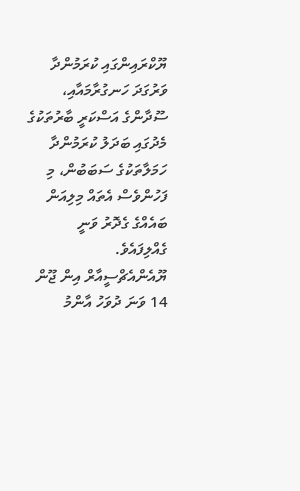ޔޫކްރައިންގައި ކުރަމުންދާ ވަރުގަދަ ހަނގުރާމައާއި، ސޫދާންގެ އަސްކަރީ ބާރުތަކުގެ މެދުގައި ބަދަލު ކުރަމުންދާ ހަމަލާތަކުގެ ސަބަބުން، މި ފަހުންވެސް އެތައް މިލިއަން ބައެއްގެ ގެދޮރު ވަނީ ގެއްލިފައެވެ.
ޔޫއެންއެޗްސީއާރް އިން ޖޫން 14 ވަނަ ދުވަހު އާންމު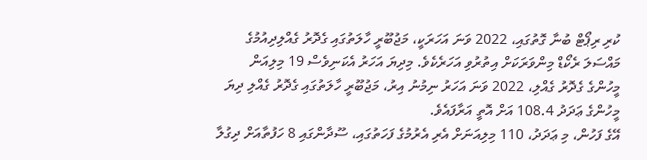ކުރި ރިޕޯޓް ބުނާ ގޮތުގައި، 2022 ވަނަ އަހަރަކީ، މަޖުބޫރީ ހާލަތުގައި ގެދޮރު ގެއްލިދިއުމުގެ މައްސަލަ ރެކޯޑް މިންވަރަކަށް އިތުރުވި އަހަރެކެވެ. މިދިޔަ އަހަރު އެކަނިވެސް 19 މިލިއަން މީހުންގެ ގެދޮރު ގެއްލި، 2022 ވަނަ އަހަރު ނިމުނު އިރު، މަޖުބޫރީ ހާލަތުގައި ގެދޮރު ގެއްލި ދިޔަ މީހުންގެ ޢަދަދު 108.4 އަށް އޮތީ އަރާފައެވެ.
އޭގެ ފަހުން، މި ޢަދަދު، 110 މިލިއަނަށް އެރި އެރުމުގެ ފަހަތުގައި، ސޫދާންގައި 8 ހަފުތާއަށް ދިގުލާ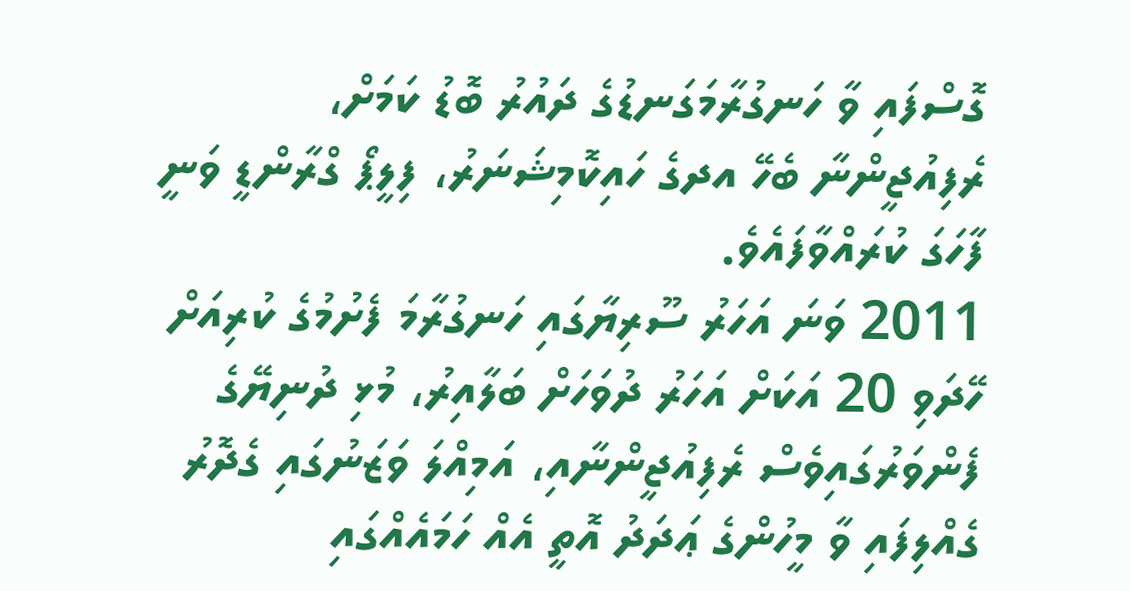ގޮސްފައި ވާ ހަނގުރާމަގަނޑުގެ ދައުރު ބޮޑު ކަމަށް، ރެފިއުޖީންނާ ބެހޭ އދގެ ހައިކޮމިޝަނަރު، ފިލީޕޯ ގްރާންޑީ ވަނީ ފާހަގަ ކުރައްވާފައެވެ.
2011 ވަނަ އަހަރު ސޫރިޔާގައި ހަނގުރާމަ ފެށުމުގެ ކުރިއަށް ހޭދަވި 20 އަކަށް އަހަރު ދުވަހަށް ބަލާއިރު، މުޅި ދުނިޔޭގެ ފެންވަރުގައިވެސް ރެފިއުޖީންނާއި، އަމިއްލަ ވަޒަނުގައި ގެދޮރު ގެއްލިފައި ވާ މީހުންގެ ޢަދަދު އޮތީ އެއް ހަމައެއްގައި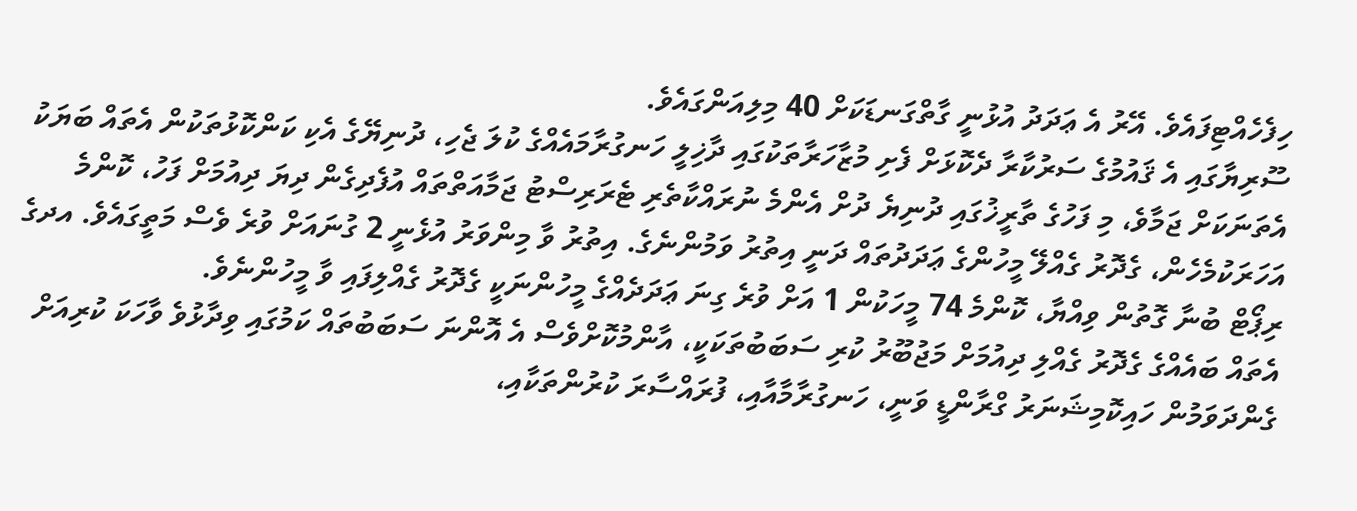ހިފެހެއްޓިފައެވެ. އޭރު އެ ޢަދަދު އުޅުނީ ގާތްގަނޑަކަށް 40 މިލިއަންގައެވެ.
ސޫރިޔާގައި އެ ޤައުމުގެ ސަރުކާރާ ދެކޮޅަށް ފެށި މުޒާހަރާތަކުގައި ދާޚިލީ ހަނގުރާމައެއްގެ ކުލަ ޖެހި، ދުނިޔޭގެ އެކި ކަންކޮޅުތަކުން އެތައް ބަޔަކު އެތަނަކަށް ޖަމާވެ، މި ފަހުގެ ތާރީޚުގައި ދުނިޔެ ދުށް އެންމެ ނުރައްކާތެރި ޓެރަރިސްޓު ޖަމާއަތްތައް އުފެދިގެން ދިޔަ ދިއުމަށް ފަހު، ކޮންމެ އަހަރަކުމެހެން، ގެދޮރު ގެއްލޭ މީހުންގެ ޢަދަދުތައް ދަނީ އިތުރު ވަމުންނެގެ. އިތުރު ވާ މިންވަރު އުޅެނީ 2 ގުނައަށް ވުރެ ވެސް މަތީގައެވެ. އދގެ ރިޕޯޓް ބުނާ ގޮތުން ވިއްޔާ، ކޮންމެ 74 މީހަކުން 1 އަށް ވުރެ ގިނަ ޢަދަދެއްގެ މީހުންނަކީ ގެދޮރު ގެއްލިފައި ވާ މީހުންނެވެ.
އެތައް ބައެއްގެ ގެދޮރު ގެއްލި ދިއުމަށް މަޖުބޫރު ކުރި ސަބަބުތަކަކީ، އާންމުކޮށްވެސް އެ އޮންނަ ސަބަބުތައް ކަމުގައި ވިދާޅުވެ ވާހަކަ ކުރިއަށް ގެންދަވަމުން ހައިކޮމިޝަނަރު ގްރާންޑީ ވަނީ، ހަނގުރާމާއާއި، ފުރައްސާރަ ކުރުންތަކާއި،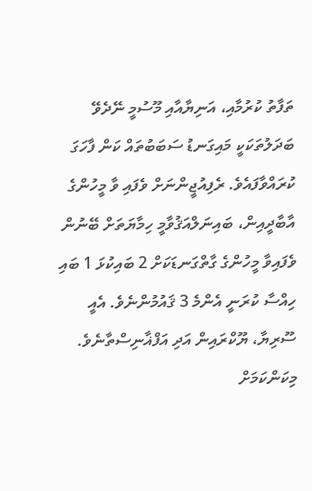ތަފާތު ކުރުމާއި، އަނިޔާއާއި މޫސުމީ ނޭދެވޭ ބަދަލުތަކަކީ މައިގަނޑު ސަބަބުތައް ކަން ފާހަގަ ކުރައްވާފައެވެ. ރެފިއުޖީންނަށް ވެފައި ވާ މީހުންގެ އާބާދީއިން، ބައިނަލްއަޤުވާމީ ހިމާޔަތަށް ބޭނުން ވެފައިވާ މީހުންގެ ގާތްގަނޑަކަށް 2 ބައިކުޅަ 1 ބައި ހިއްސާ ކުރަނީ އެންމެ 3 ޤައުމުންނެވެ. އެއީ ސޫރިޔާ، ޔޫކްރައިން އަދި އަފްޣާނިސްތާނެވެ.
މިކަންކަމަށް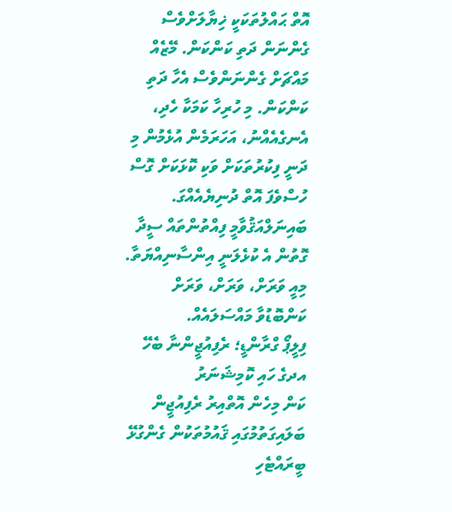އޮތް ޙައްލުތަކަކީ ޚިޔާލަށްވެސް ގެންނަން ދަތި ކަންކަން. މޭޒެއް މައްޗަށް ގެންނަންވެސް އެހާ ދަތި ކަންކަން. މި ހުރިހާ ކަމަކާ ހެދި، އެނގެއެއްނު، އަހަރަމެން އުޅެމުން މި ދަނީ ފިކުރުތަކަށް ވަކި ކޮޅަކަށް ގޮސް ހުސްވެފަ އޮތް ދުނިޔެއެއްގަ. ބައިނަލްއަޤުވާމީ ފިއްތުންތައް ސީދާ ގޮތުން އެ ކުޅެލަނީ އިންސާނިއްޔަތާ. މިއީ ވަރަށް، ވަރަށް، ވަރަށް ކަންބޮޑުވާ މައްސަލައެއް.
ފިލީޕޯ ގްރާންޑީ؛ ރެފިއުޖީންނާ ބެހޭ އދގެ ހައި ކޮމިޝަނަރު
ކަން މިހެން އޮތްއިރު ރެފިއުޖީން ބަލައިގަތުމުގައި ޤައުމުތަކުން ގެންގުޅޭ ބީރައްޓެހި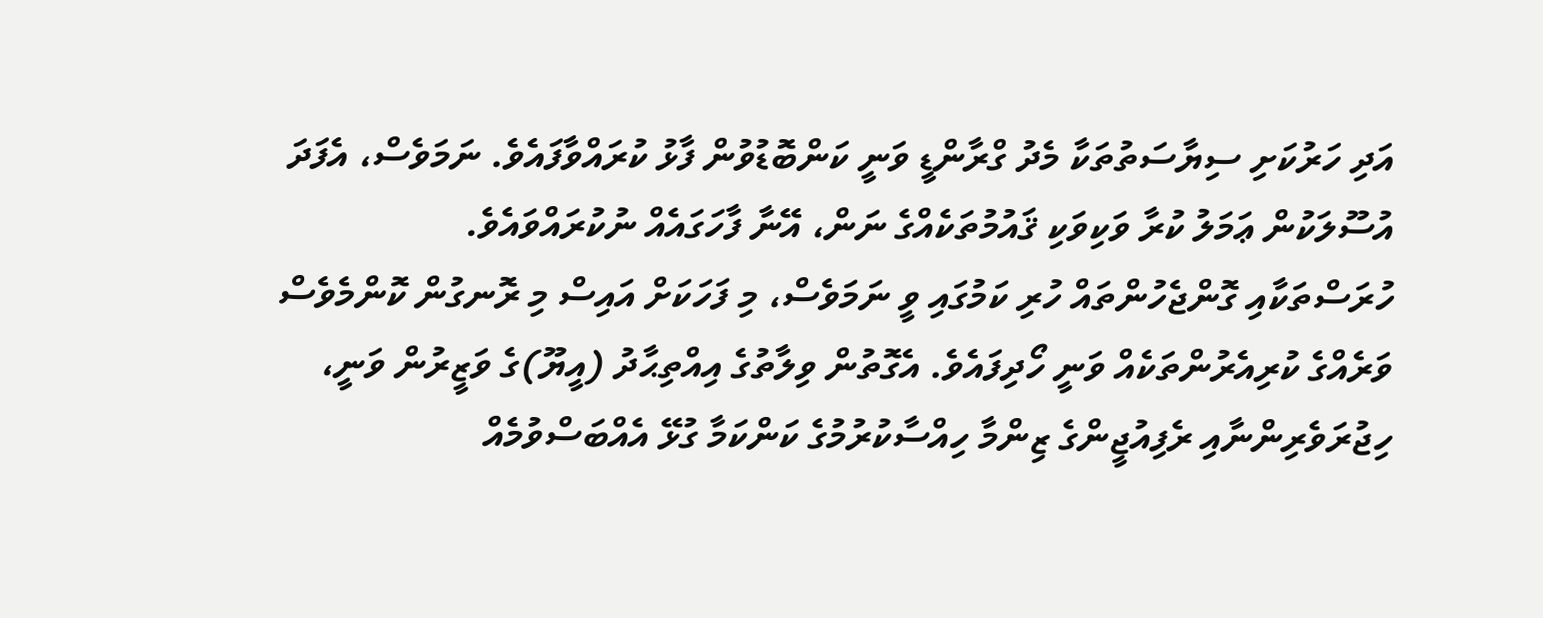އަދި ހަރުކަށި ސިޔާސަތުތަކާ މެދު ގްރާންޑީ ވަނީ ކަންބޮޑުވުން ފާޅު ކުރައްވާފައެވެ. ނަމަވެސް، އެފަދަ އުސޫލަކުން ޢަމަލު ކުރާ ވަކިވަކި ޤައުމުތަކެއްގެ ނަން، އޭނާ ފާހަގައެއް ނުކުރައްވައެވެ.
ހުރަސްތަކާއި ގޮންޖެހުންތައް ހުރި ކަމުގައި ވީ ނަމަވެސް، މި ފަހަކަށް އައިސް މި ރޮނގުން ކޮންމެވެސް ވަރެއްގެ ކުރިއެރުންތަކެއް ވަނީ ހޯދިފައެވެ. އެގޮތުން ވިލާތުގެ އިއްތިޙާދު (އީޔޫ)ގެ ވަޒީރުން ވަނީ، ހިޖުރަވެރިންނާއި ރެފިއުޖީންގެ ޒިންމާ ހިއްސާކުރުމުގެ ކަންކަމާ ގުޅޭ އެއްބަސްވުމެއް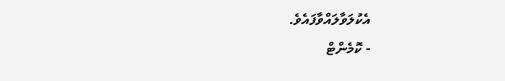އެކުލަވާލައްވާފައެވެ.
- ކޮމެންޓް